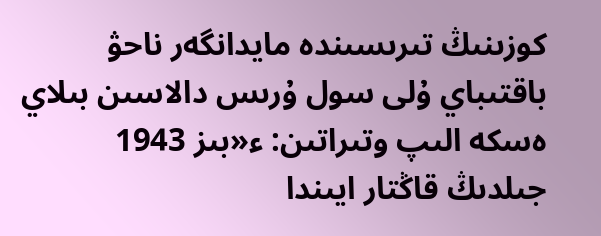كوزىنىڭ تىرىسىندە مايدانگەر ناحۋ باقتىباي ۇلى سول ۇرىس دالاسىن بىلاي ەسكە الىپ وتىراتىن: ء«بىز 1943 جىلدىڭ قاڭتار ايىندا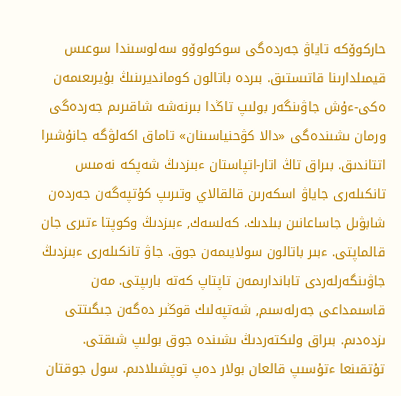حاركوۆكە تاياۋ جەردەگى سوكولوۆو سەلوسىندا سوعىس قيمىلدارىنا قاتىستىق. بىردە باتالون كومانديرىنىڭ بۇيرىعىمەن ەكى-ءۇش جاۋىنگەر بولىپ تاڭدا بىرنەشە شاقىرىم جەردەگى ورمان ىشىندەگى «دالا كۋحنياسىنان» تاماق اكەلۋگە جانۇشىرا اتتاندىق. بىراق تاڭ اتار-اتپاستان ءبىزدىڭ شەپكە نەمىس تانكىلەرى جاياۋ اسكەرىن قالقالاي وتىرىپ كۇتپەگەن جەردەن شابۋىل جاساعانىن بىلدىك. كەلسەك, ءبىزدىڭ وكوپتا ءتىرى جان قالماپتى. ءبىر باتالون سولايىمەن جوق. جاۋ تانكىلەرى ءبىزدىڭ جاۋىنگەرلەردى تاباندارىمەن تاپتاپ كەتە بارىپتى. مەن قاسىمداعى جەرلەسىم, شەتپەلىك قوڭىر دەگەن جىگىتتى ىزدەدىم. بىراق ولىكتەردىڭ ىشىندە جوق بولىپ شىقتى. تۇتقىنعا ءتۇسىپ قالعان بولار دەپ توپشىلادىم. سول جوقتان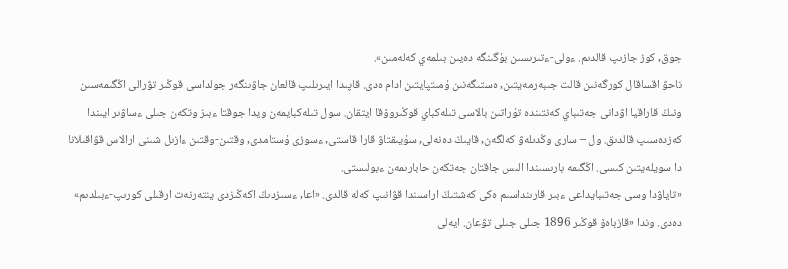جوق, كوز جازىپ قالدىم. ءولى-ءتىرىسىن بۇگىنگە دەيىن بىلمەي كەلەمىن».
ناحۋ اقساقال كورگەنىن قالت جىبەرمەيتىن, ەستىگەنىن ۇمىتپايتىن ادام ەدى. قاپىدا ايىرىلىپ قالعان جاۋىنگەر جولداسى قوڭىر تۋرالى اڭگىمەسىن ونىڭ قاراقيا اۋدانى جەتىباي كەنتىندە تۇراتىن بالاسى تىلەكباي قوڭىروۆقا ايتقان. سول تىلەكبايمەن ويدا جوقتا ءبىز وتكەن جىلى ءساۋىر ايىندا كەزدەسىپ قالدىق. ول – سارى وڭدىلەۋ كەلگەن, قايىڭ دەنەلى, سۇيىقتاۋ قارا قاستى, ءسوزى ۇستامدى, وقتىن-وقتىن ءازىل شىنى ارالاس قۋاقىلانا دا سويلەيتىن كىسى. اڭگىمە بارىسىندا الىس جاقتان جەتكەن حابارىمەن ءبولىستى.
«تاياۋدا وسى جەتىبايداعى ءبىر قارىنداسىم ەكى كەشتىڭ اراسىندا قۋانىپ كەلە قالدى. «اعا, ءسىزدىڭ اكەڭىزدى ينتەرنەت ارقىلى كورىپ-ءبىلدىم» دەدى. وندا «قازباەۆ قوڭىر 1896 جىلى جىلى تۋعان. ايەلى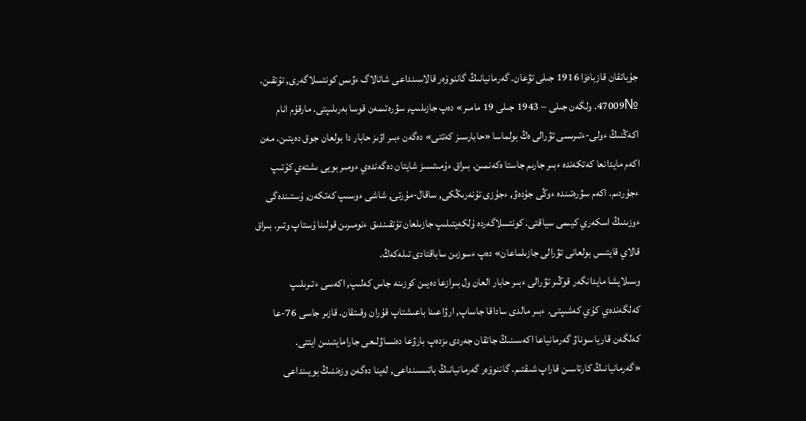جۇباتقان قازباەۆا 1916 جىلى تۋعان. گەرمانيانىڭ گاننوۆەر قالاسىنداعى شاتالاگ ءۋىس كونتسلاگەرى, تۇتقىن. №47009. ولگەن جىلى – 1943 جىلى 19 مامىر» دەپ جازىلىپ, سۋرەتىمەن قوسا بەرىلىپتى. مارقۇم انام اكەڭنىڭ ءولى-ءتىرىسى تۋرالى ەڭ بولماسا «حابارسىز كەتتى» دەگەن ءبىر اۋىز حابار دا بولعان جوق دەيتىن. مەن اكەم مايدانعا كەتكەندە ءبىر جارىم جاستا ەكەنمىن. بىراق ءۇمىتسىز شايتان دەگەندەي ءومىر بويى ىشتەي كۇتىپ ءجۇردىم. اكەم سۋرەتىندە ءوڭى جۇدەۋ, ءجۇزى تۇنەرىڭكى, ساقال-مۇرتى, شاشى ءوسىپ كەتكەن, ۇستىندەگى ءوزىنىڭ اسكەري كيىمى سياقتى. كونتسلاگەردە ۇلكەيتىلىپ جازىلعان تۇتقىندىق ءنومىرىن قولىنا ۇستاپ وتىر. بىراق قالاي قايتىس بولعانى تۋرالى جازىلماعان» دەپ ءسوزىن ساباقتادى تىلەكەڭ.
وسىلايشا مايدانگەر قوڭىر تۋرالى ءبىر حابار العان ول بىرازعا دەيىن كوزىنە جاس كەلىپ, اكەسى ءتىرىلىپ كەلگەندەي كۇي كەشىپتى. ءبىر مالدى ساداقا جاساپ, ارۋاعىنا باعىشتاپ قۇران وقىتقان. قازىر جاسى 76-عا كەلگەن قاريا سوناۋ گەرمانياعا اكەسىنىڭ جاتقان جەردى ىزدەپ بارۋعا دەنساۋلىعى جارامايتىنىن ايتتى.
«گەرمانيانىڭ كارتاسىن قاراپ شىقتىم. گاننوۆەر گەرمانيانىڭ باتىسىنداعى, لەينا دەگەن وزەننىڭ بويىنداعى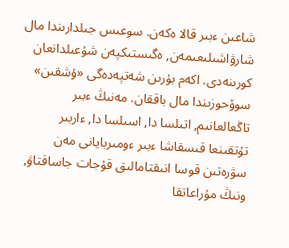شاعىن ءبىر قالا ەكەن. سوعىس جىلدارىندا مال شارۋاشىلىعىمەن, ەگىستىكپەن شۇعىلدانعان كورىنەدى. اكەم بۇرىن شەتپەدەگى «ۇشقىن» سوۆحوزىندا مال باققان. مەنىڭ ءبىر تاڭعالعانىم, اتىلسا دا, اسىلسا دا, ءاربىر تۇتقىنعا قىسقاشا ءبىر ءومىربايانى مەن سۋرەتىن قوسا انىقتامالىق قۇجات جاساقتاۋ, ونىڭ مۇراعاتقا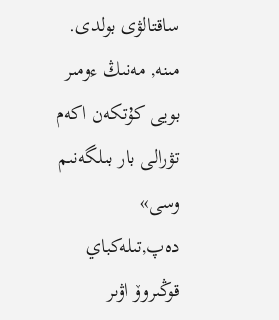ساقتالۋى بولدى. مىنە, مەنىڭ ءومىر بويى كۇتكەن اكەم تۋرالى بار بىلگەنىم وسى» دەپ,تىلەكباي قوڭىروۆ اۋىر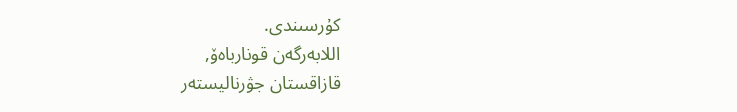كۇرسىندى.
اللابەرگەن قونارباەۆ,
قازاقستان جۋرناليستەر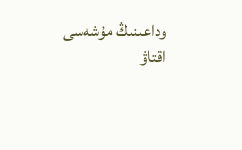وداعىنىڭ مۇشەسى
اقتاۋ